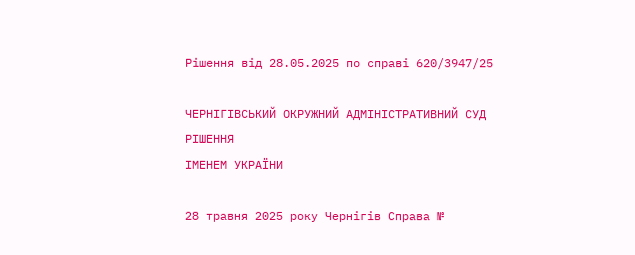Рішення від 28.05.2025 по справі 620/3947/25

ЧЕРНІГІВСЬКИЙ ОКРУЖНИЙ АДМІНІСТРАТИВНИЙ СУД
РІШЕННЯ
ІМЕНЕМ УКРАЇНИ

28 травня 2025 року Чернігів Справа №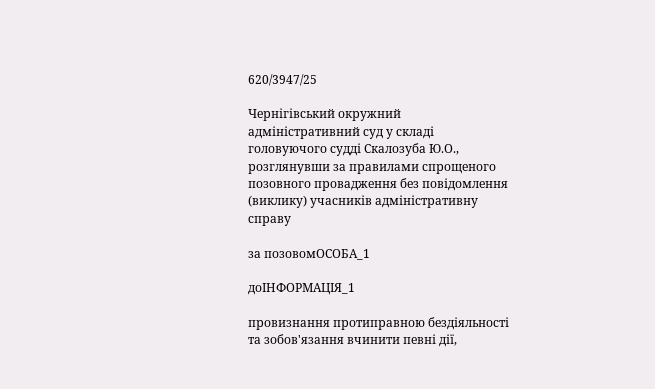620/3947/25

Чернігівський окружний адміністративний суд у складі головуючого судді Скалозуба Ю.О., розглянувши за правилами спрощеного позовного провадження без повідомлення (виклику) учасників адміністративну справу

за позовомОСОБА_1

доІНФОРМАЦІЯ_1

провизнання протиправною бездіяльності та зобов'язання вчинити певні дії,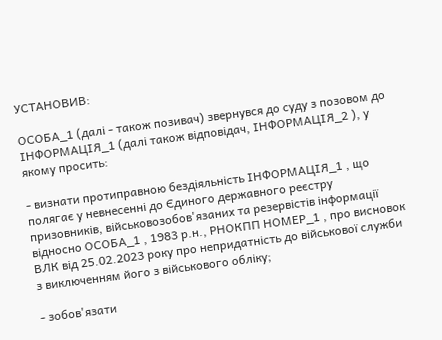УСТАНОВИВ:

ОСОБА_1 (далі - також позивач) звернувся до суду з позовом до ІНФОРМАЦІЯ_1 (далі також відповідач, ІНФОРМАЦІЯ_2 ), у якому просить:

- визнати протиправною бездіяльність ІНФОРМАЦІЯ_1 , що полягає у невнесенні до Єдиного державного реєстру призовників, військовозобов'язаних та резервістів інформації відносно ОСОБА_1 , 1983 р.н., РНОКПП НОМЕР_1 , про висновок ВЛК від 25.02.2023 року про непридатність до військової служби з виключенням його з військового обліку;

- зобов'язати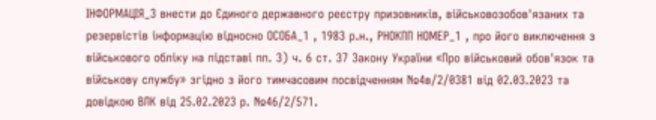ІНФОРМАЦІЯ_3 внести до Єдиного державного реєстру призовників, військовозобов'язаних та резервістів інформацію відносно ОСОБА_1 , 1983 р.н., РНОКПП НОМЕР_1 , про його виключення з військового обліку на підставі пп. 3) ч. 6 ст. 37 Закону України «Про військовий обов'язок та військову службу» згідно з його тимчасовим посвідченням №4в/2/0381 від 02.03.2023 та довідкою ВЛК від 25.02.2023 р. №46/2/571.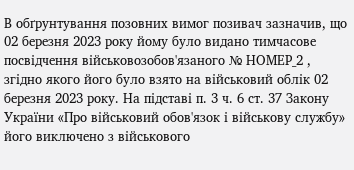В обґрунтування позовних вимог позивач зазначив, що 02 березня 2023 року йому було видано тимчасове посвідчення військовозобов'язаного № НОМЕР_2 , згідно якого його було взято на військовий облік 02 березня 2023 року. На підставі п. 3 ч. 6 ст. 37 Закону України «Про військовий обов'язок і військову службу» його виключено з військового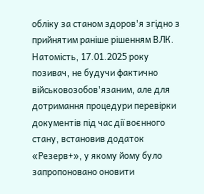обліку за станом здоров'я згідно з прийнятим раніше рішенням ВЛК. Натомість, 17.01.2025 року позивач, не будучи фактично військовозобов'язаним, але для дотримання процедури перевірки документів під час дії воєнного стану, встановив додаток «Резерв+», у якому йому було запропоновано оновити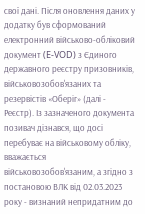свої дані. Після оновлення даних у додатку був сформований електронний військово-обліковий документ (E-VOD) з Єдиного державного реєстру призовників, військовозобов'язаних та резервістів «Оберіг» (далі - Реєстр). Із зазначеного документа позивач дізнався, що досі перебуває на військовому обліку, вважається військовозобов'язаним, а згідно з постановою ВЛК від 02.03.2023 року - визнаний непридатним до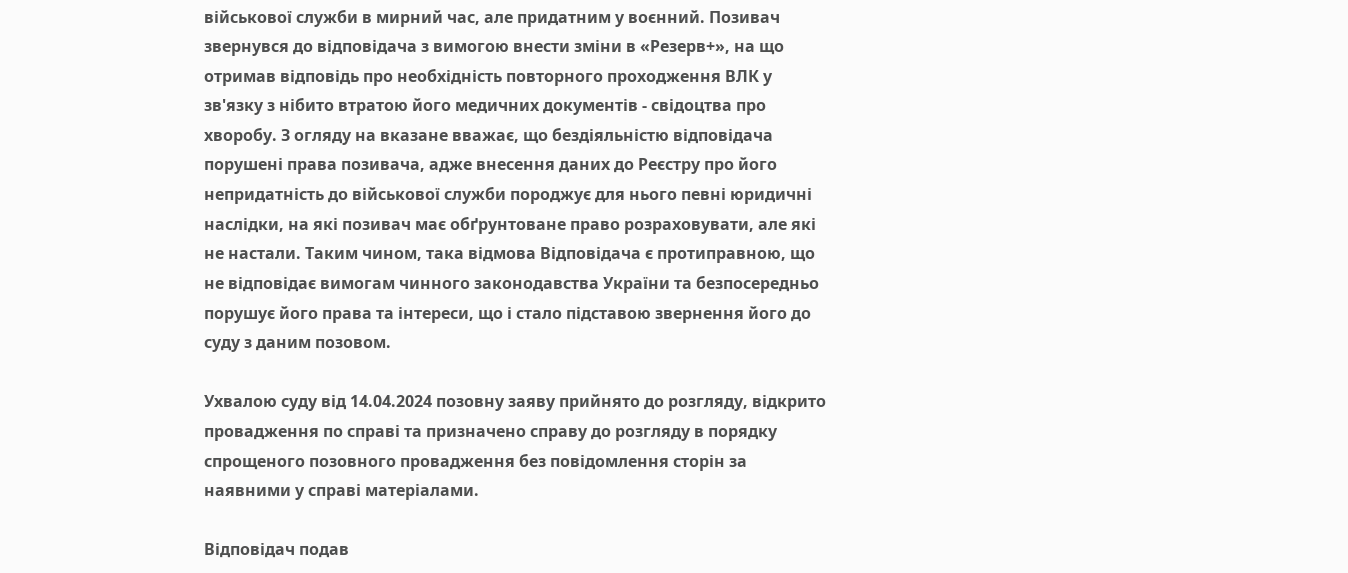військової служби в мирний час, але придатним у воєнний. Позивач звернувся до відповідача з вимогою внести зміни в «Резерв+», на що отримав відповідь про необхідність повторного проходження ВЛК у зв'язку з нібито втратою його медичних документів - свідоцтва про хворобу. З огляду на вказане вважає, що бездіяльністю відповідача порушені права позивача, адже внесення даних до Реєстру про його непридатність до військової служби породжує для нього певні юридичні наслідки, на які позивач має обґрунтоване право розраховувати, але які не настали. Таким чином, така відмова Відповідача є протиправною, що не відповідає вимогам чинного законодавства України та безпосередньо порушує його права та інтереси, що і стало підставою звернення його до суду з даним позовом.

Ухвалою суду від 14.04.2024 позовну заяву прийнято до розгляду, відкрито провадження по справі та призначено справу до розгляду в порядку спрощеного позовного провадження без повідомлення сторін за наявними у справі матеріалами.

Відповідач подав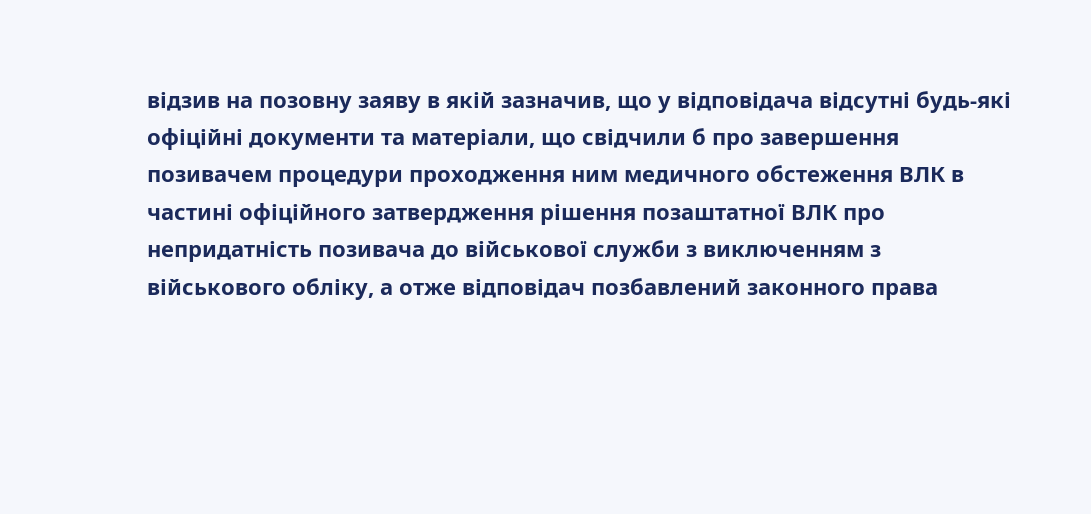відзив на позовну заяву в якій зазначив, що у відповідача відсутні будь-які офіційні документи та матеріали, що свідчили б про завершення позивачем процедури проходження ним медичного обстеження ВЛК в частині офіційного затвердження рішення позаштатної ВЛК про непридатність позивача до військової служби з виключенням з військового обліку, а отже відповідач позбавлений законного права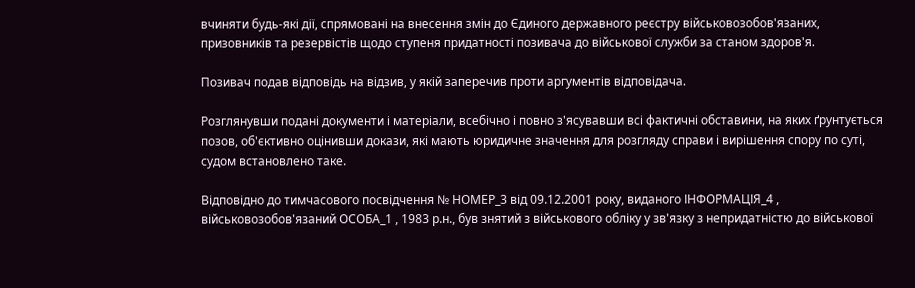вчиняти будь-які дії, спрямовані на внесення змін до Єдиного державного реєстру військовозобов'язаних, призовників та резервістів щодо ступеня придатності позивача до військової служби за станом здоров'я.

Позивач подав відповідь на відзив, у якій заперечив проти аргументів відповідача.

Розглянувши подані документи і матеріали, всебічно і повно з'ясувавши всі фактичні обставини, на яких ґрунтується позов, об'єктивно оцінивши докази, які мають юридичне значення для розгляду справи і вирішення спору по суті, судом встановлено таке.

Відповідно до тимчасового посвідчення № НОМЕР_3 від 09.12.2001 року, виданого ІНФОРМАЦІЯ_4 , військовозобов'язаний ОСОБА_1 , 1983 р.н., був знятий з військового обліку у зв'язку з непридатністю до військової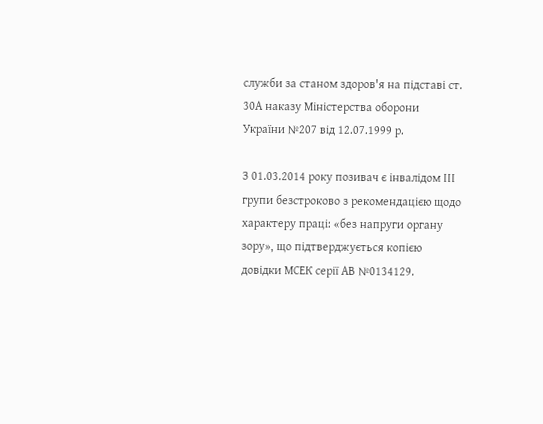служби за станом здоров'я на підставі ст. 30А наказу Міністерства оборони України №207 від 12.07.1999 р.

З 01.03.2014 року позивач є інвалідом ІІІ групи безстроково з рекомендацією щодо характеру праці: «без напруги органу зору», що підтверджується копією довідки МСЕК серії АВ №0134129.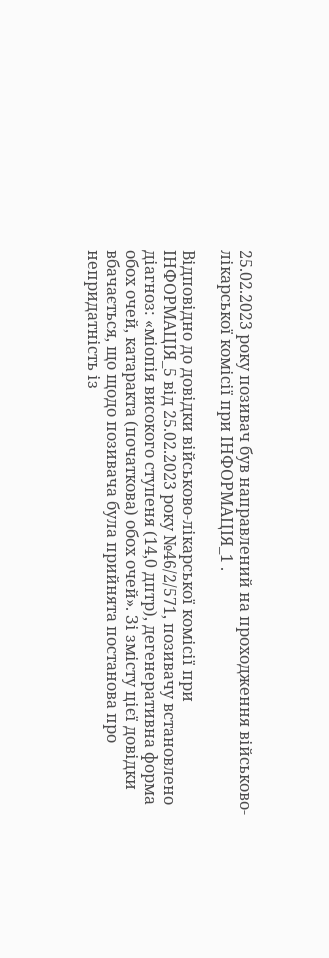25.02.2023 року позивач був направлений на проходження військово-лікарської комісії при ІНФОРМАЦІЯ_1 .

Відповідно до довідки військово-лікарської комісії при ІНФОРМАЦІЯ_5 від 25.02.2023 року №46/2/571, позивачу встановлено діагноз: «міопія високого ступеня (14,0 дптр), дегенеративна форма обох очей, катаракта (початкова) обох очей». Зі змісту цієї довідки вбачається, що щодо позивача була прийнята постанова про непридатність із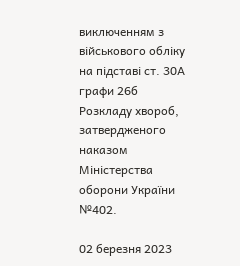виключенням з військового обліку на підставі ст. 30А графи 26б Розкладу хвороб, затвердженого наказом Міністерства оборони України №402.

02 березня 2023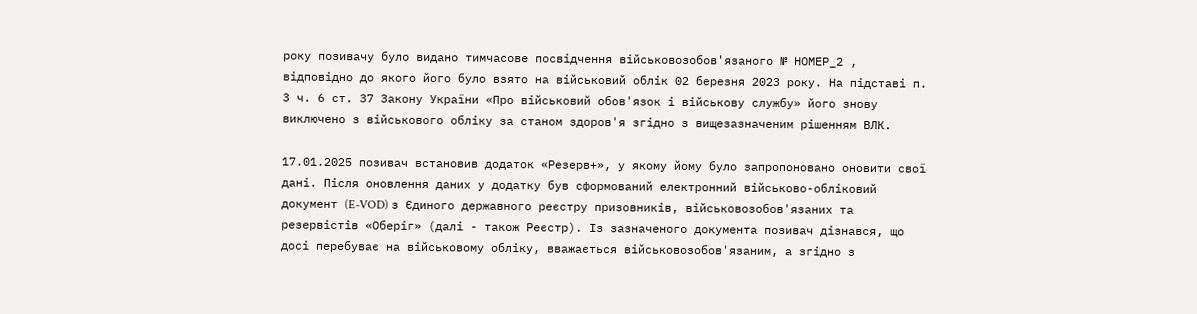року позивачу було видано тимчасове посвідчення військовозобов'язаного № НОМЕР_2 , відповідно до якого його було взято на військовий облік 02 березня 2023 року. На підставі п. 3 ч. 6 ст. 37 Закону України «Про військовий обов'язок і військову службу» його знову виключено з військового обліку за станом здоров'я згідно з вищезазначеним рішенням ВЛК.

17.01.2025 позивач встановив додаток «Резерв+», у якому йому було запропоновано оновити свої дані. Після оновлення даних у додатку був сформований електронний військово-обліковий документ (E-VOD) з Єдиного державного реєстру призовників, військовозобов'язаних та резервістів «Оберіг» (далі - також Реєстр). Із зазначеного документа позивач дізнався, що досі перебуває на військовому обліку, вважається військовозобов'язаним, а згідно з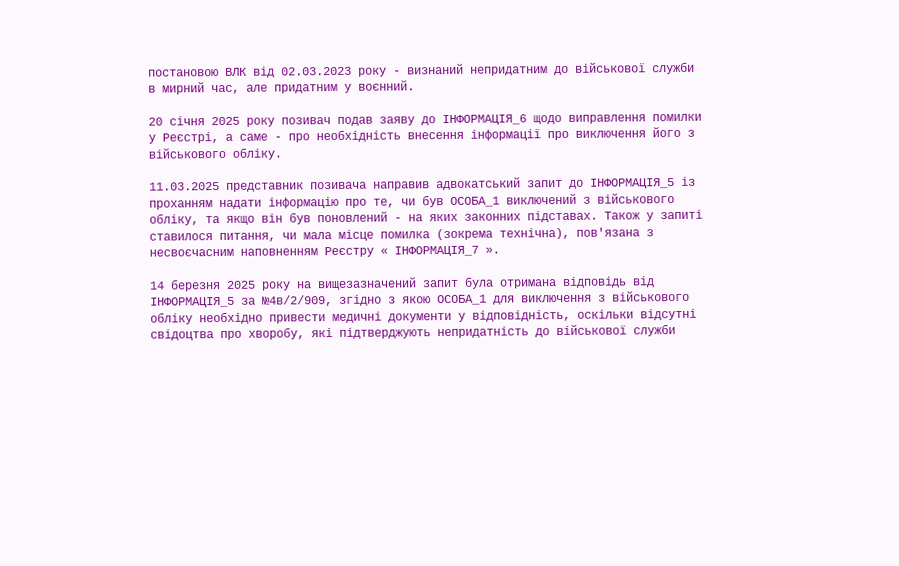постановою ВЛК від 02.03.2023 року - визнаний непридатним до військової служби в мирний час, але придатним у воєнний.

20 січня 2025 року позивач подав заяву до ІНФОРМАЦІЯ_6 щодо виправлення помилки у Реєстрі, а саме - про необхідність внесення інформації про виключення його з військового обліку.

11.03.2025 представник позивача направив адвокатський запит до ІНФОРМАЦІЯ_5 із проханням надати інформацію про те, чи був ОСОБА_1 виключений з військового обліку, та якщо він був поновлений - на яких законних підставах. Також у запиті ставилося питання, чи мала місце помилка (зокрема технічна), пов'язана з несвоєчасним наповненням Реєстру « ІНФОРМАЦІЯ_7 ».

14 березня 2025 року на вищезазначений запит була отримана відповідь від ІНФОРМАЦІЯ_5 за №4в/2/909, згідно з якою ОСОБА_1 для виключення з військового обліку необхідно привести медичні документи у відповідність, оскільки відсутні свідоцтва про хворобу, які підтверджують непридатність до військової служби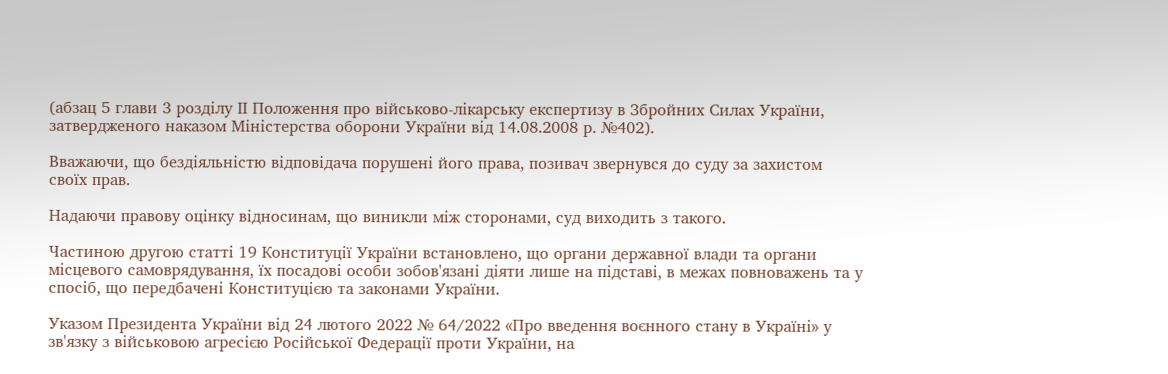(абзац 5 глави 3 розділу ІІ Положення про військово-лікарську експертизу в Збройних Силах України, затвердженого наказом Міністерства оборони України від 14.08.2008 р. №402).

Вважаючи, що бездіяльністю відповідача порушені його права, позивач звернувся до суду за захистом своїх прав.

Надаючи правову оцінку відносинам, що виникли між сторонами, суд виходить з такого.

Частиною другою статті 19 Конституції України встановлено, що органи державної влади та органи місцевого самоврядування, їх посадові особи зобов'язані діяти лише на підставі, в межах повноважень та у спосіб, що передбачені Конституцією та законами України.

Указом Президента України від 24 лютого 2022 № 64/2022 «Про введення воєнного стану в Україні» у зв'язку з військовою агресією Російської Федерації проти України, на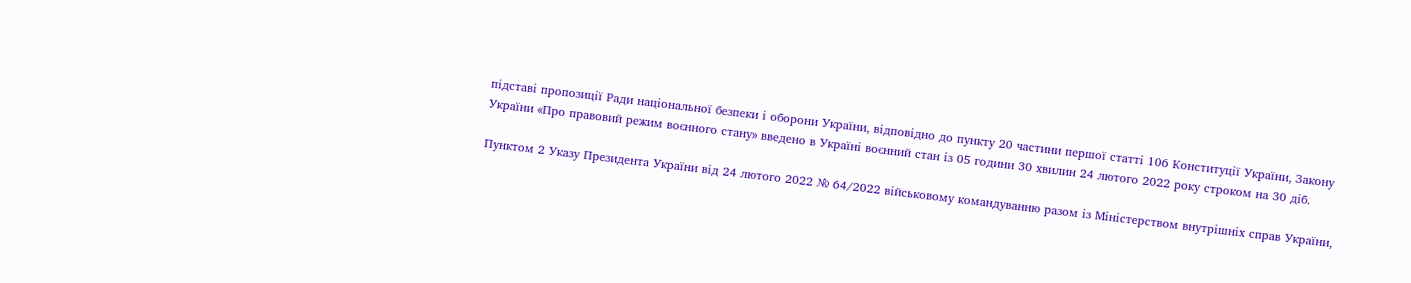підставі пропозиції Ради національної безпеки і оборони України, відповідно до пункту 20 частини першої статті 106 Конституції України, Закону України «Про правовий режим воєнного стану» введено в Україні воєнний стан із 05 години 30 хвилин 24 лютого 2022 року строком на 30 діб.

Пунктом 2 Указу Президента України від 24 лютого 2022 № 64/2022 військовому командуванню разом із Міністерством внутрішніх справ України,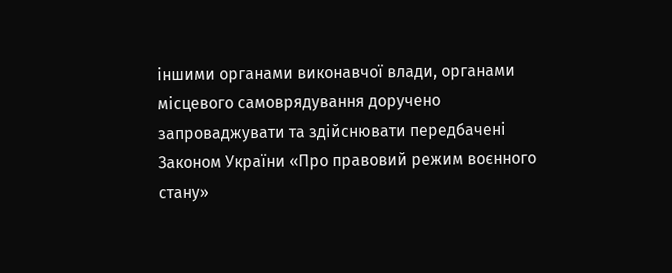іншими органами виконавчої влади, органами місцевого самоврядування доручено запроваджувати та здійснювати передбачені Законом України «Про правовий режим воєнного стану»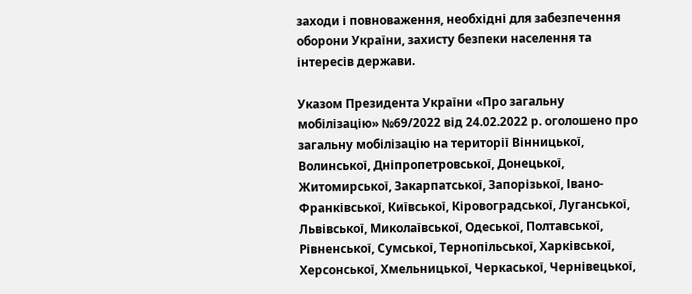заходи і повноваження, необхідні для забезпечення оборони України, захисту безпеки населення та інтересів держави.

Указом Президента України «Про загальну мобілізацію» №69/2022 від 24.02.2022 р. оголошено про загальну мобілізацію на території Вінницької, Волинської, Дніпропетровської, Донецької, Житомирської, Закарпатської, Запорізької, Івано-Франківської, Київської, Кіровоградської, Луганської, Львівської, Миколаївської, Одеської, Полтавської, Рівненської, Сумської, Тернопільської, Харківської, Херсонської, Хмельницької, Черкаської, Чернівецької,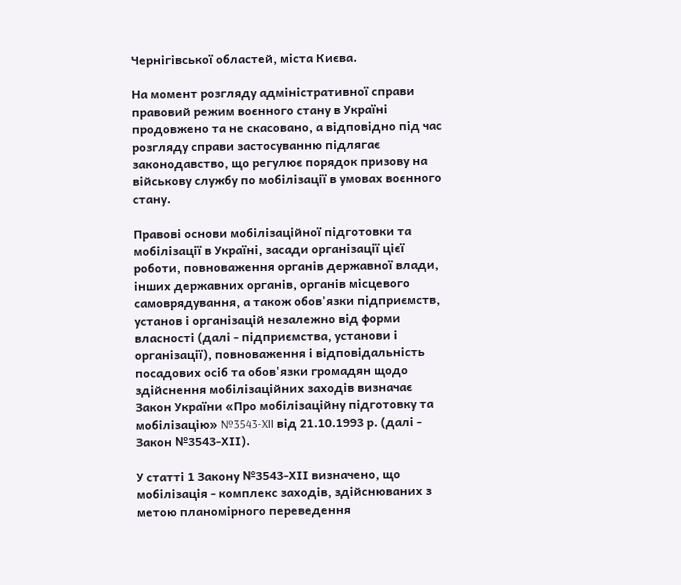Чернігівської областей, міста Києва.

На момент розгляду адміністративної справи правовий режим воєнного стану в Україні продовжено та не скасовано, а відповідно під час розгляду справи застосуванню підлягає законодавство, що регулює порядок призову на військову службу по мобілізації в умовах воєнного стану.

Правові основи мобілізаційної підготовки та мобілізації в Україні, засади організації цієї роботи, повноваження органів державної влади, інших державних органів, органів місцевого самоврядування, а також обов'язки підприємств, установ і організацій незалежно від форми власності (далі - підприємства, установи і організації), повноваження і відповідальність посадових осіб та обов'язки громадян щодо здійснення мобілізаційних заходів визначає Закон України «Про мобілізаційну підготовку та мобілізацію» №3543-XII від 21.10.1993 р. (далі - Закон №3543-ХІІ).

У статті 1 Закону №3543-ХІІ визначено, що мобілізація - комплекс заходів, здійснюваних з метою планомірного переведення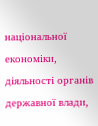національної економіки, діяльності органів державної влади,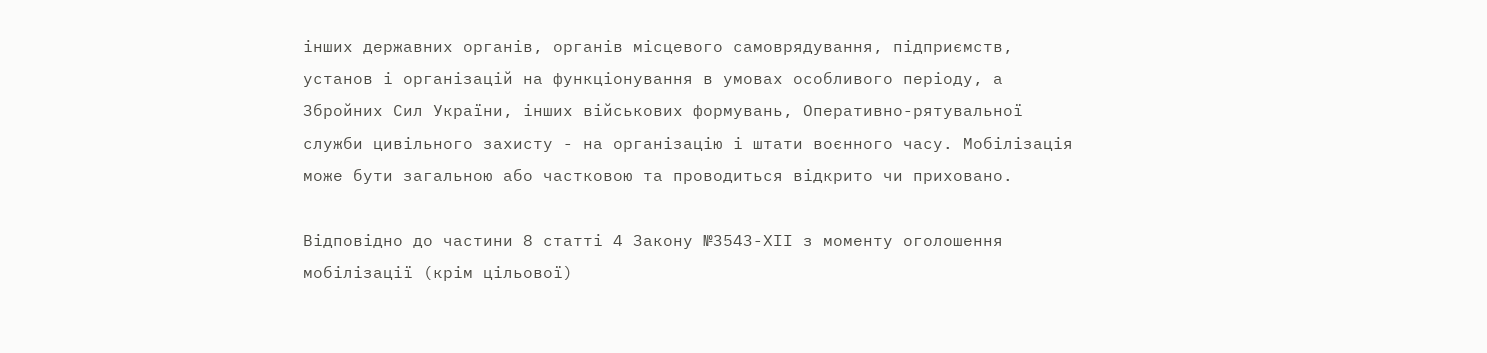інших державних органів, органів місцевого самоврядування, підприємств, установ і організацій на функціонування в умовах особливого періоду, а Збройних Сил України, інших військових формувань, Оперативно-рятувальної служби цивільного захисту - на організацію і штати воєнного часу. Мобілізація може бути загальною або частковою та проводиться відкрито чи приховано.

Відповідно до частини 8 статті 4 Закону №3543-ХІІ з моменту оголошення мобілізації (крім цільової)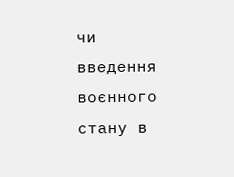чи введення воєнного стану в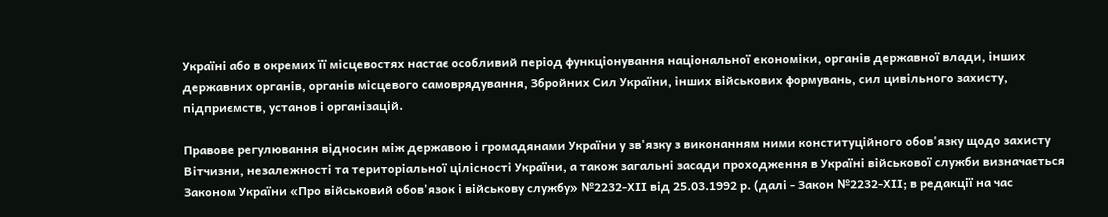Україні або в окремих її місцевостях настає особливий період функціонування національної економіки, органів державної влади, інших державних органів, органів місцевого самоврядування, Збройних Сил України, інших військових формувань, сил цивільного захисту, підприємств, установ і організацій.

Правове регулювання відносин між державою і громадянами України у зв'язку з виконанням ними конституційного обов'язку щодо захисту Вітчизни, незалежності та територіальної цілісності України, а також загальні засади проходження в Україні військової служби визначається Законом України «Про військовий обов'язок і військову службу» №2232-ХІІ від 25.03.1992 р. (далі - Закон №2232-ХІІ; в редакції на час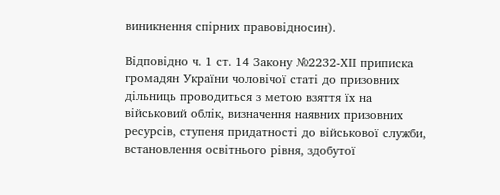виникнення спірних правовідносин).

Відповідно ч. 1 ст. 14 Закону №2232-ХІІ приписка громадян України чоловічої статі до призовних дільниць проводиться з метою взяття їх на військовий облік, визначення наявних призовних ресурсів, ступеня придатності до військової служби, встановлення освітнього рівня, здобутої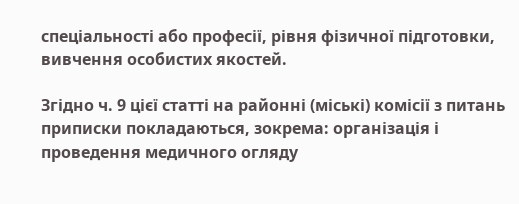спеціальності або професії, рівня фізичної підготовки, вивчення особистих якостей.

Згідно ч. 9 цієї статті на районні (міські) комісії з питань приписки покладаються, зокрема: організація і проведення медичного огляду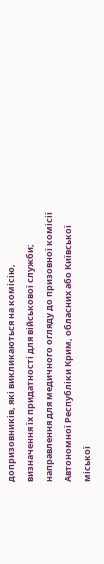допризовників, які викликаються на комісію, визначення їх придатності для військової служби; направлення для медичного огляду до призовної комісії Автономної Республіки Крим, обласних або Київської міської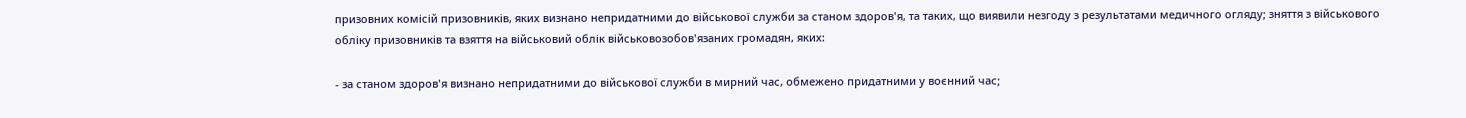призовних комісій призовників, яких визнано непридатними до військової служби за станом здоров'я, та таких, що виявили незгоду з результатами медичного огляду; зняття з військового обліку призовників та взяття на військовий облік військовозобов'язаних громадян, яких:

- за станом здоров'я визнано непридатними до військової служби в мирний час, обмежено придатними у воєнний час;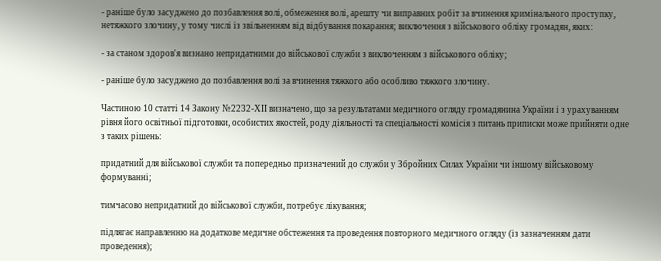- раніше було засуджено до позбавлення волі, обмеження волі, арешту чи виправних робіт за вчинення кримінального проступку, нетяжкого злочину, у тому числі із звільненням від відбування покарання; виключення з військового обліку громадян, яких:

- за станом здоров'я визнано непридатними до військової служби з виключенням з військового обліку;

- раніше було засуджено до позбавлення волі за вчинення тяжкого або особливо тяжкого злочину.

Частиною 10 статті 14 Закону №2232-ХІІ визначено, що за результатами медичного огляду громадянина України і з урахуванням рівня його освітньої підготовки, особистих якостей, роду діяльності та спеціальності комісія з питань приписки може прийняти одне з таких рішень:

придатний для військової служби та попередньо призначений до служби у Збройних Силах України чи іншому військовому формуванні;

тимчасово непридатний до військової служби, потребує лікування;

підлягає направленню на додаткове медичне обстеження та проведення повторного медичного огляду (із зазначенням дати проведення);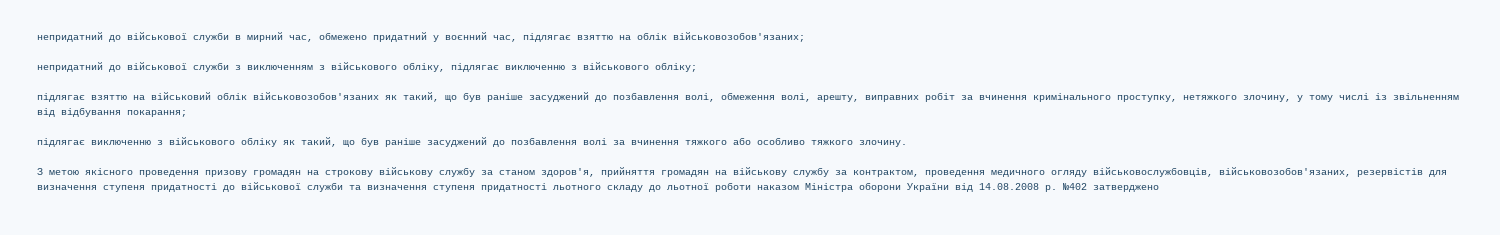непридатний до військової служби в мирний час, обмежено придатний у воєнний час, підлягає взяттю на облік військовозобов'язаних;

непридатний до військової служби з виключенням з військового обліку, підлягає виключенню з військового обліку;

підлягає взяттю на військовий облік військовозобов'язаних як такий, що був раніше засуджений до позбавлення волі, обмеження волі, арешту, виправних робіт за вчинення кримінального проступку, нетяжкого злочину, у тому числі із звільненням від відбування покарання;

підлягає виключенню з військового обліку як такий, що був раніше засуджений до позбавлення волі за вчинення тяжкого або особливо тяжкого злочину.

З метою якісного проведення призову громадян на строкову військову службу за станом здоров'я, прийняття громадян на військову службу за контрактом, проведення медичного огляду військовослужбовців, військовозобов'язаних, резервістів для визначення ступеня придатності до військової служби та визначення ступеня придатності льотного складу до льотної роботи наказом Міністра оборони України від 14.08.2008 р. №402 затверджено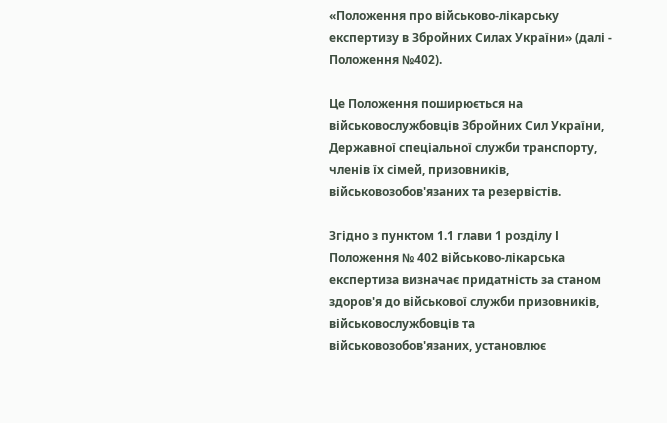«Положення про військово-лікарську експертизу в Збройних Силах України» (далі - Положення №402).

Це Положення поширюється на військовослужбовців Збройних Сил України, Державної спеціальної служби транспорту, членів їх сімей, призовників, військовозобов'язаних та резервістів.

Згідно з пунктом 1.1 глави 1 розділу І Положення № 402 військово-лікарська експертиза визначає придатність за станом здоров'я до військової служби призовників, військовослужбовців та військовозобов'язаних, установлює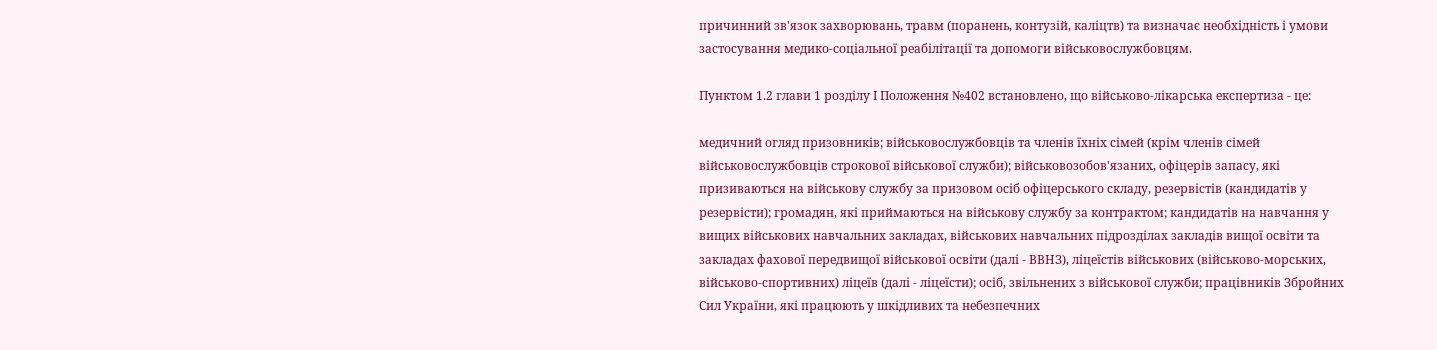причинний зв'язок захворювань, травм (поранень, контузій, каліцтв) та визначає необхідність і умови застосування медико-соціальної реабілітації та допомоги військовослужбовцям.

Пунктом 1.2 глави 1 розділу І Положення №402 встановлено, що військово-лікарська експертиза - це:

медичний огляд призовників; військовослужбовців та членів їхніх сімей (крім членів сімей військовослужбовців строкової військової служби); військовозобов'язаних, офіцерів запасу, які призиваються на військову службу за призовом осіб офіцерського складу, резервістів (кандидатів у резервісти); громадян, які приймаються на військову службу за контрактом; кандидатів на навчання у вищих військових навчальних закладах, військових навчальних підрозділах закладів вищої освіти та закладах фахової передвищої військової освіти (далі - ВВНЗ), ліцеїстів військових (військово-морських, військово-спортивних) ліцеїв (далі - ліцеїсти); осіб, звільнених з військової служби; працівників Збройних Сил України, які працюють у шкідливих та небезпечних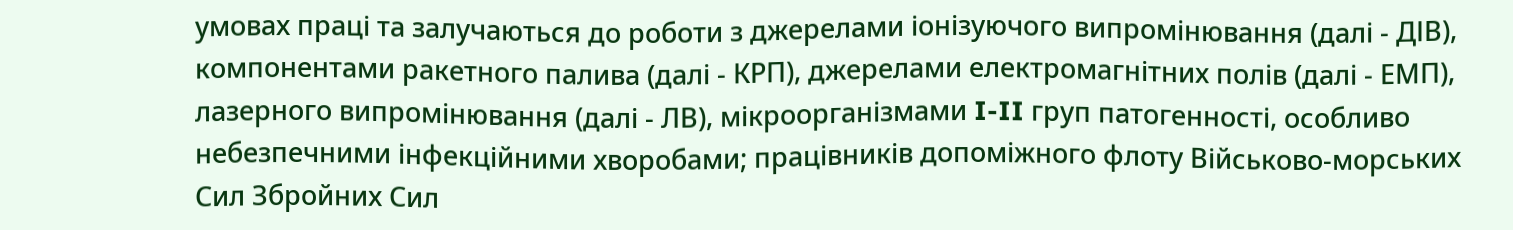умовах праці та залучаються до роботи з джерелами іонізуючого випромінювання (далі - ДІВ), компонентами ракетного палива (далі - КРП), джерелами електромагнітних полів (далі - ЕМП), лазерного випромінювання (далі - ЛВ), мікроорганізмами I-II груп патогенності, особливо небезпечними інфекційними хворобами; працівників допоміжного флоту Військово-морських Сил Збройних Сил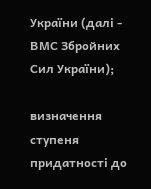України (далі - ВМС Збройних Сил України);

визначення ступеня придатності до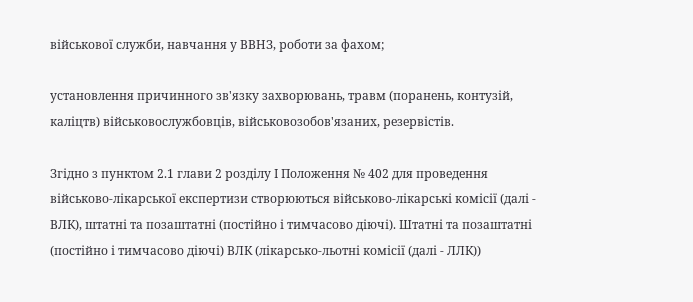військової служби, навчання у ВВНЗ, роботи за фахом;

установлення причинного зв'язку захворювань, травм (поранень, контузій, каліцтв) військовослужбовців, військовозобов'язаних, резервістів.

Згідно з пунктом 2.1 глави 2 розділу І Положення № 402 для проведення військово-лікарської експертизи створюються військово-лікарські комісії (далі - ВЛК), штатні та позаштатні (постійно і тимчасово діючі). Штатні та позаштатні (постійно і тимчасово діючі) ВЛК (лікарсько-льотні комісії (далі - ЛЛК))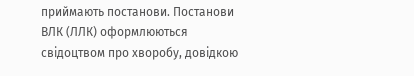приймають постанови. Постанови ВЛК (ЛЛК) оформлюються свідоцтвом про хворобу, довідкою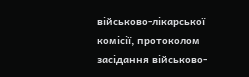військово-лікарської комісії, протоколом засідання військово-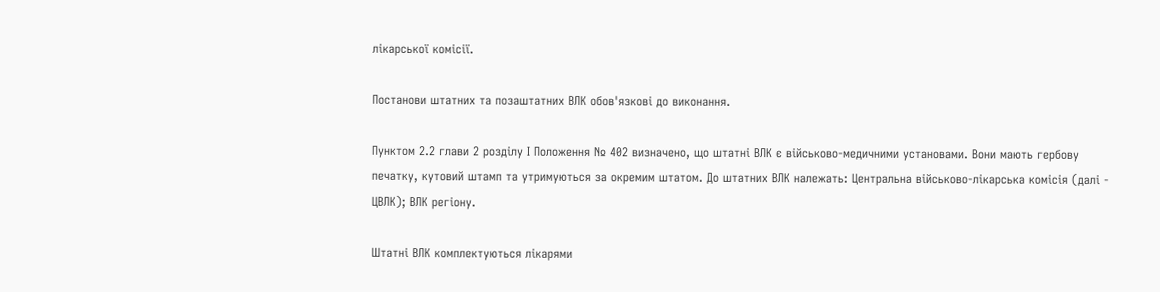лікарської комісії.

Постанови штатних та позаштатних ВЛК обов'язкові до виконання.

Пунктом 2.2 глави 2 розділу І Положення № 402 визначено, що штатні ВЛК є військово-медичними установами. Вони мають гербову печатку, кутовий штамп та утримуються за окремим штатом. До штатних ВЛК належать: Центральна військово-лікарська комісія (далі - ЦВЛК); ВЛК регіону.

Штатні ВЛК комплектуються лікарями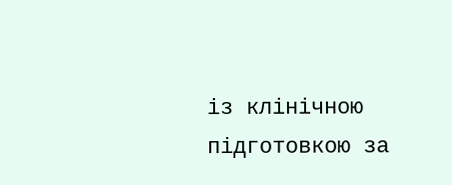із клінічною підготовкою за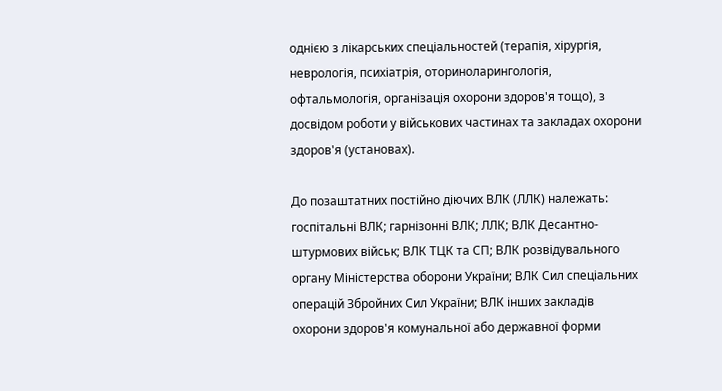однією з лікарських спеціальностей (терапія, хірургія, неврологія, психіатрія, оториноларингологія, офтальмологія, організація охорони здоров'я тощо), з досвідом роботи у військових частинах та закладах охорони здоров'я (установах).

До позаштатних постійно діючих ВЛК (ЛЛК) належать: госпітальні ВЛК; гарнізонні ВЛК; ЛЛК; ВЛК Десантно-штурмових військ; ВЛК ТЦК та СП; ВЛК розвідувального органу Міністерства оборони України; ВЛК Сил спеціальних операцій Збройних Сил України; ВЛК інших закладів охорони здоров'я комунальної або державної форми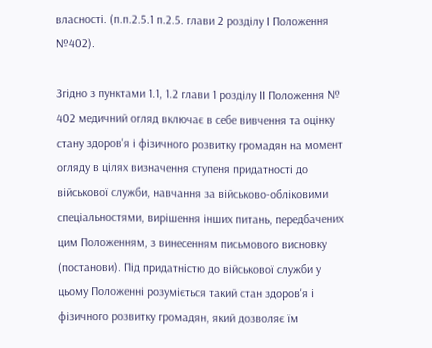власності. (п.п.2.5.1 п.2.5. глави 2 розділу І Положення №402).

Згідно з пунктами 1.1, 1.2 глави 1 розділу ІІ Положення № 402 медичний огляд включає в себе вивчення та оцінку стану здоров'я і фізичного розвитку громадян на момент огляду в цілях визначення ступеня придатності до військової служби, навчання за військово-обліковими спеціальностями, вирішення інших питань, передбачених цим Положенням, з винесенням письмового висновку (постанови). Під придатністю до військової служби у цьому Положенні розуміється такий стан здоров'я і фізичного розвитку громадян, який дозволяє їм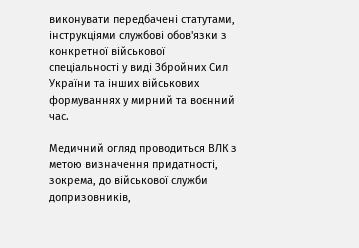виконувати передбачені статутами, інструкціями службові обов'язки з конкретної військової спеціальності у виді Збройних Сил України та інших військових формуваннях у мирний та воєнний час.

Медичний огляд проводиться ВЛК з метою визначення придатності, зокрема, до військової служби допризовників,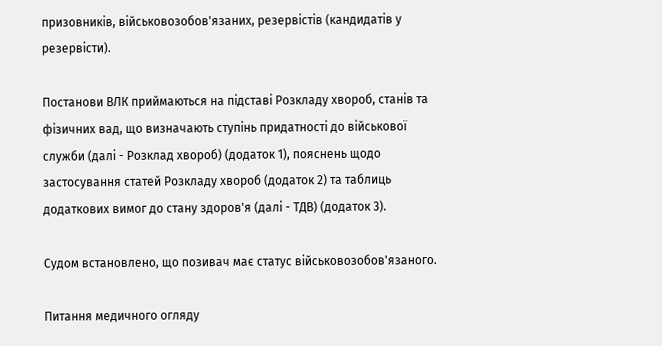призовників, військовозобов'язаних, резервістів (кандидатів у резервісти).

Постанови ВЛК приймаються на підставі Розкладу хвороб, станів та фізичних вад, що визначають ступінь придатності до військової служби (далі - Розклад хвороб) (додаток 1), пояснень щодо застосування статей Розкладу хвороб (додаток 2) та таблиць додаткових вимог до стану здоров'я (далі - ТДВ) (додаток 3).

Судом встановлено, що позивач має статус військовозобов'язаного.

Питання медичного огляду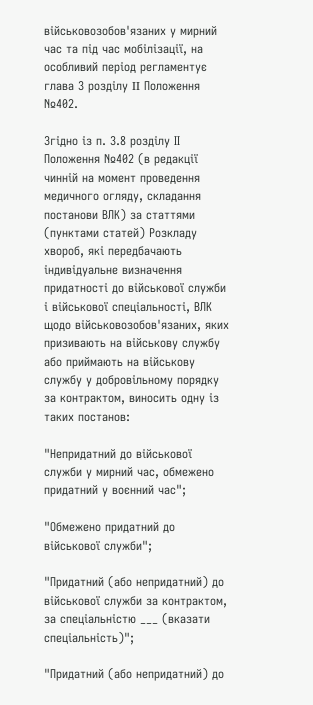військовозобов'язаних у мирний час та під час мобілізації, на особливий період регламентує глава 3 розділу II Положення №402.

Згідно із п. 3.8 розділу ІІ Положення №402 (в редакції чинній на момент проведення медичного огляду, складання постанови ВЛК) за статтями (пунктами статей) Розкладу хвороб, які передбачають індивідуальне визначення придатності до військової служби і військової спеціальності, ВЛК щодо військовозобов'язаних, яких призивають на військову службу або приймають на військову службу у добровільному порядку за контрактом, виносить одну із таких постанов:

"Непридатний до військової служби у мирний час, обмежено придатний у воєнний час";

"Обмежено придатний до військової служби";

"Придатний (або непридатний) до військової служби за контрактом, за спеціальністю ___ (вказати спеціальність)";

"Придатний (або непридатний) до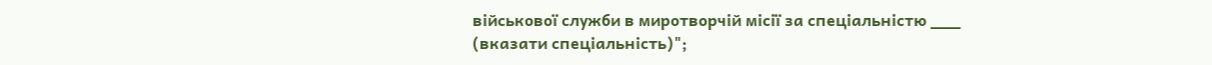військової служби в миротворчій місії за спеціальністю ___ (вказати спеціальність)";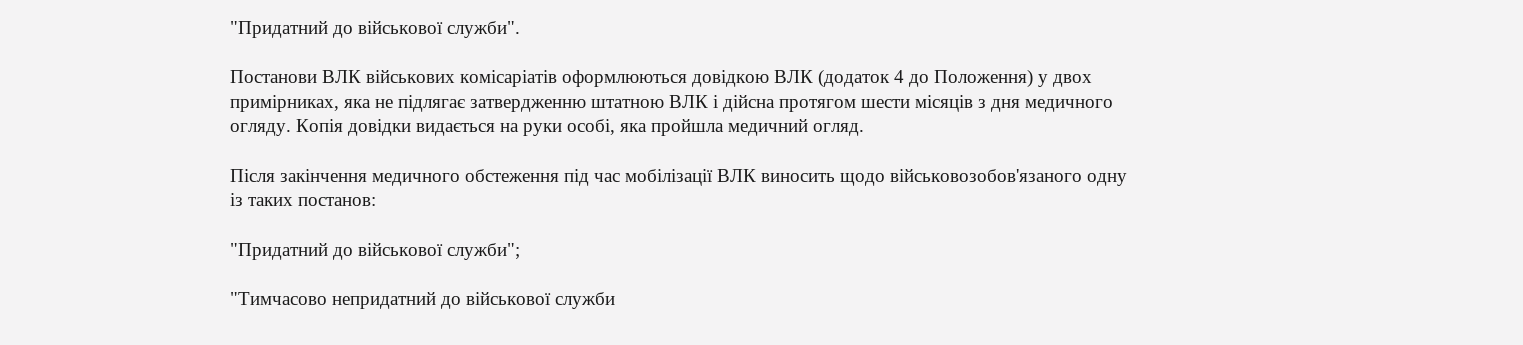"Придатний до військової служби".

Постанови ВЛК військових комісаріатів оформлюються довідкою ВЛК (додаток 4 до Положення) у двох примірниках, яка не підлягає затвердженню штатною ВЛК і дійсна протягом шести місяців з дня медичного огляду. Копія довідки видається на руки особі, яка пройшла медичний огляд.

Після закінчення медичного обстеження під час мобілізації ВЛК виносить щодо військовозобов'язаного одну із таких постанов:

"Придатний до військової служби";

"Тимчасово непридатний до військової служби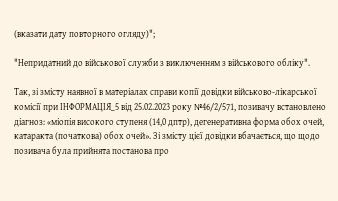(вказати дату повторного огляду)";

"Непридатний до військової служби з виключенням з військового обліку".

Так, зі змісту наявної в матеріалах справи копії довідки військово-лікарської комісії при ІНФОРМАЦІЯ_5 від 25.02.2023 року №46/2/571, позивачу встановлено діагноз: «міопія високого ступеня (14,0 дптр), дегенеративна форма обох очей, катаракта (початкова) обох очей». Зі змісту цієї довідки вбачається, що щодо позивача була прийнята постанова про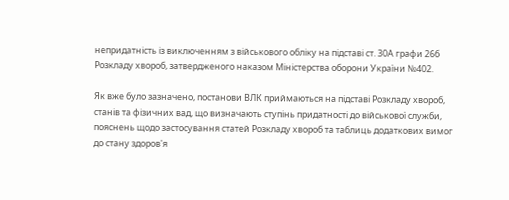непридатність із виключенням з військового обліку на підставі ст. 30А графи 26б Розкладу хвороб, затвердженого наказом Міністерства оборони України №402.

Як вже було зазначено, постанови ВЛК приймаються на підставі Розкладу хвороб, станів та фізичних вад, що визначають ступінь придатності до військової служби, пояснень щодо застосування статей Розкладу хвороб та таблиць додаткових вимог до стану здоров'я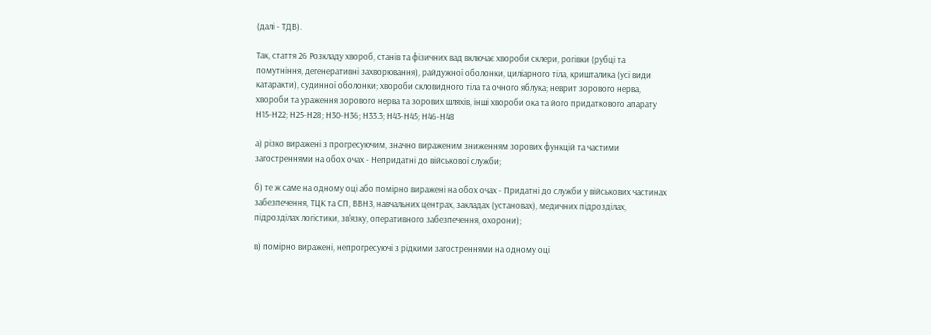(далі - ТДВ).

Так, стаття 26 Розкладу хвороб, станів та фізичних вад включає хвороби склери, рогівки (рубці та помутніння, дегенеративні захворювання), райдужної оболонки, циліарного тіла, кришталика (усі види катаракти), судинної оболонки; хвороби скловидного тіла та очного яблука; неврит зорового нерва, хвороби та ураження зорового нерва та зорових шляхів, інші хвороби ока та його придаткового апарату Н15-Н22; Н25-Н28; Н30-Н36; Н33.3; Н43-Н45; Н46-Н48

а) різко виражені з прогресуючим, значно вираженим зниженням зорових функцій та частими загостреннями на обох очах - Непридатні до військової служби;

б) те ж саме на одному оці або помірно виражені на обох очах - Придатні до служби у військових частинах забезпечення, ТЦК та СП, ВВНЗ, навчальних центрах, закладах (установах), медичних підрозділах, підрозділах логістики, зв'язку, оперативного забезпечення, охорони);

в) помірно виражені, непрогресуючі з рідкими загостреннями на одному оці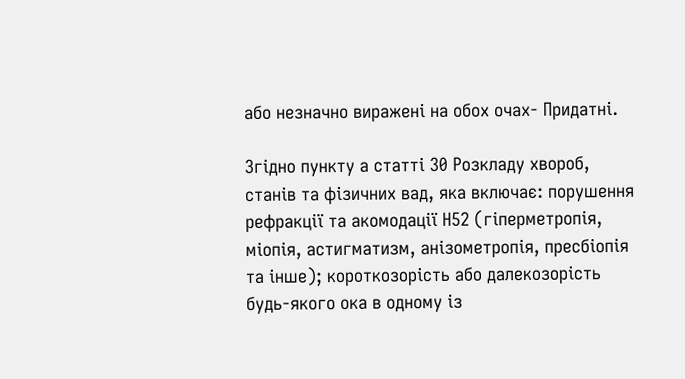або незначно виражені на обох очах- Придатні.

Згідно пункту а статті 30 Розкладу хвороб, станів та фізичних вад, яка включає: порушення рефракції та акомодації Н52 (гіперметропія, міопія, астигматизм, анізометропія, пресбіопія та інше); короткозорість або далекозорість будь-якого ока в одному із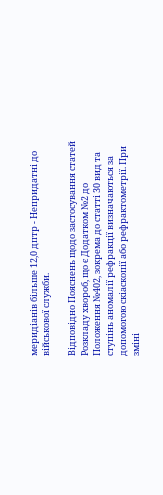меридіанів більше 12,0 дптр - Непридатні до військової служби.

Відповідно Пояснень щодо застосування статей Розкладу хвороб, що є Додатком №2 до Положення №402, зокрема до статті 30 вид та ступінь аномалії рефракції визначаються за допомогою скіаскопії або рефрактометрії. При зміні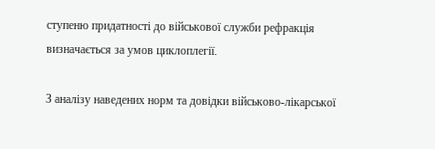ступеню придатності до військової служби рефракція визначається за умов циклоплегії.

З аналізу наведених норм та довідки військово-лікарської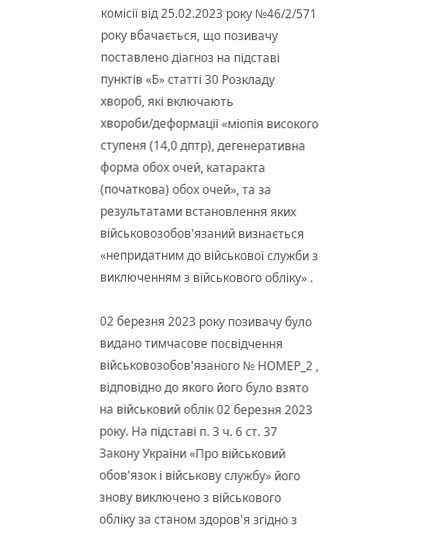комісії від 25.02.2023 року №46/2/571 року вбачається, що позивачу поставлено діагноз на підставі пунктів «Б» статті 30 Розкладу хвороб, які включають хвороби/деформації «міопія високого ступеня (14,0 дптр), дегенеративна форма обох очей, катаракта (початкова) обох очей», та за результатами встановлення яких військовозобов'язаний визнається «непридатним до військової служби з виключенням з військового обліку» .

02 березня 2023 року позивачу було видано тимчасове посвідчення військовозобов'язаного № НОМЕР_2 , відповідно до якого його було взято на військовий облік 02 березня 2023 року. На підставі п. 3 ч. 6 ст. 37 Закону України «Про військовий обов'язок і військову службу» його знову виключено з військового обліку за станом здоров'я згідно з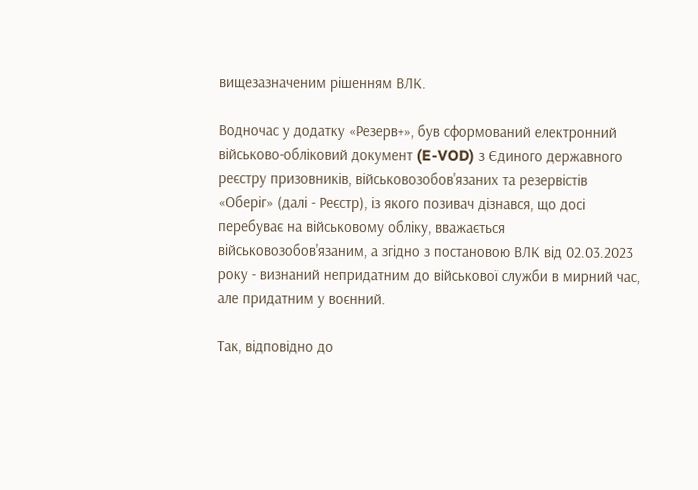вищезазначеним рішенням ВЛК.

Водночас у додатку «Резерв+», був сформований електронний військово-обліковий документ (E-VOD) з Єдиного державного реєстру призовників, військовозобов'язаних та резервістів «Оберіг» (далі - Реєстр), із якого позивач дізнався, що досі перебуває на військовому обліку, вважається військовозобов'язаним, а згідно з постановою ВЛК від 02.03.2023 року - визнаний непридатним до військової служби в мирний час, але придатним у воєнний.

Так, відповідно до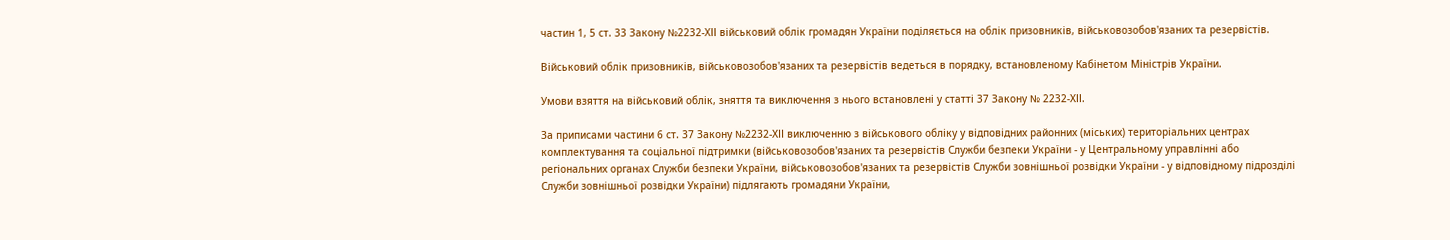частин 1, 5 ст. 33 Закону №2232-ХІІ військовий облік громадян України поділяється на облік призовників, військовозобов'язаних та резервістів.

Військовий облік призовників, військовозобов'язаних та резервістів ведеться в порядку, встановленому Кабінетом Міністрів України.

Умови взяття на військовий облік, зняття та виключення з нього встановлені у статті 37 Закону № 2232-ХІІ.

За приписами частини 6 ст. 37 Закону №2232-ХІІ виключенню з військового обліку у відповідних районних (міських) територіальних центрах комплектування та соціальної підтримки (військовозобов'язаних та резервістів Служби безпеки України - у Центральному управлінні або регіональних органах Служби безпеки України, військовозобов'язаних та резервістів Служби зовнішньої розвідки України - у відповідному підрозділі Служби зовнішньої розвідки України) підлягають громадяни України,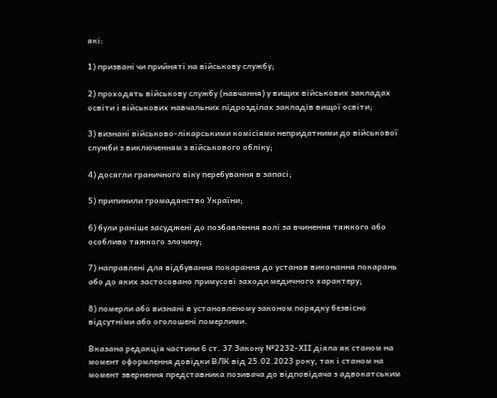які:

1) призвані чи прийняті на військову службу;

2) проходять військову службу (навчання) у вищих військових закладах освіти і військових навчальних підрозділах закладів вищої освіти;

3) визнані військово-лікарськими комісіями непридатними до військової служби з виключенням з військового обліку;

4) досягли граничного віку перебування в запасі;

5) припинили громадянство України;

6) були раніше засуджені до позбавлення волі за вчинення тяжкого або особливо тяжкого злочину;

7) направлені для відбування покарання до установ виконання покарань або до яких застосовано примусові заходи медичного характеру;

8) померли або визнані в установленому законом порядку безвісно відсутніми або оголошені померлими.

Вказана редакція частини 6 ст. 37 Закону №2232-ХІІ діяла як станом на момент оформлення довідки ВЛК від 25.02.2023 року, так і станом на момент звернення представника позивача до відповідача з адвокатським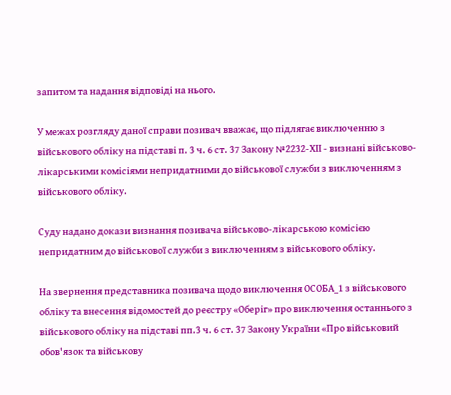запитом та надання відповіді на нього.

У межах розгляду даної справи позивач вважає, що підлягає виключенню з військового обліку на підставі п. 3 ч. 6 ст. 37 Закону №2232-ХІІ - визнані військово-лікарськими комісіями непридатними до військової служби з виключенням з військового обліку.

Суду надано докази визнання позивача військово-лікарською комісією непридатним до військової служби з виключенням з військового обліку.

На звернення представника позивача щодо виключення ОСОБА_1 з військового обліку та внесення відомостей до реєстру «Оберіг» про виключення останнього з військового обліку на підставі пп.3 ч. 6 ст. 37 Закону України «Про військовий обов'язок та військову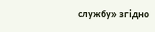службу» згідно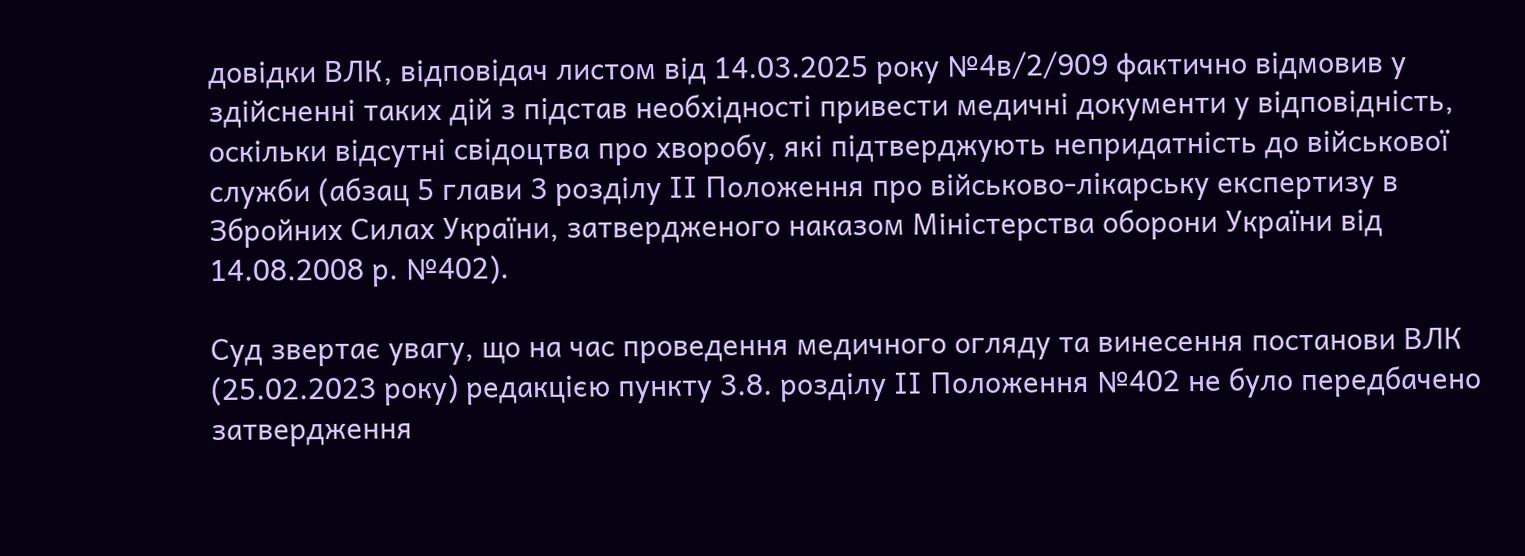довідки ВЛК, відповідач листом від 14.03.2025 року №4в/2/909 фактично відмовив у здійсненні таких дій з підстав необхідності привести медичні документи у відповідність, оскільки відсутні свідоцтва про хворобу, які підтверджують непридатність до військової служби (абзац 5 глави 3 розділу ІІ Положення про військово-лікарську експертизу в Збройних Силах України, затвердженого наказом Міністерства оборони України від 14.08.2008 р. №402).

Суд звертає увагу, що на час проведення медичного огляду та винесення постанови ВЛК (25.02.2023 року) редакцією пункту 3.8. розділу ІІ Положення №402 не було передбачено затвердження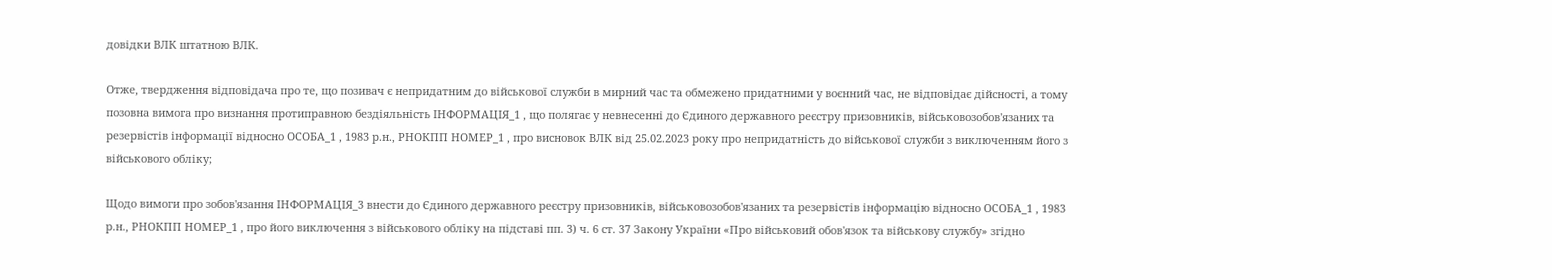довідки ВЛК штатною ВЛК.

Отже, твердження відповідача про те, що позивач є непридатним до військової служби в мирний час та обмежено придатними у воєнний час, не відповідає дійсності, а тому позовна вимога про визнання протиправною бездіяльність ІНФОРМАЦІЯ_1 , що полягає у невнесенні до Єдиного державного реєстру призовників, військовозобов'язаних та резервістів інформації відносно ОСОБА_1 , 1983 р.н., РНОКПП НОМЕР_1 , про висновок ВЛК від 25.02.2023 року про непридатність до військової служби з виключенням його з військового обліку;

Щодо вимоги про зобов'язання ІНФОРМАЦІЯ_3 внести до Єдиного державного реєстру призовників, військовозобов'язаних та резервістів інформацію відносно ОСОБА_1 , 1983 р.н., РНОКПП НОМЕР_1 , про його виключення з військового обліку на підставі пп. 3) ч. 6 ст. 37 Закону України «Про військовий обов'язок та військову службу» згідно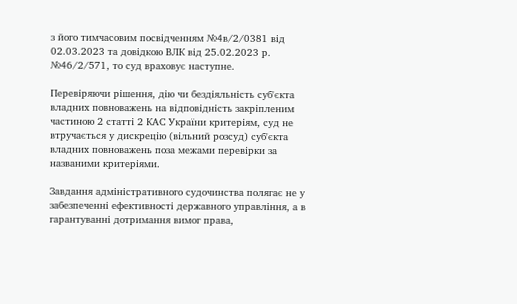з його тимчасовим посвідченням №4в/2/0381 від 02.03.2023 та довідкою ВЛК від 25.02.2023 р. №46/2/571, то суд враховує наступне.

Перевіряючи рішення, дію чи бездіяльність суб'єкта владних повноважень на відповідність закріпленим частиною 2 статті 2 КАС України критеріям, суд не втручається у дискрецію (вільний розсуд) суб'єкта владних повноважень поза межами перевірки за названими критеріями.

Завдання адміністративного судочинства полягає не у забезпеченні ефективності державного управління, а в гарантуванні дотримання вимог права,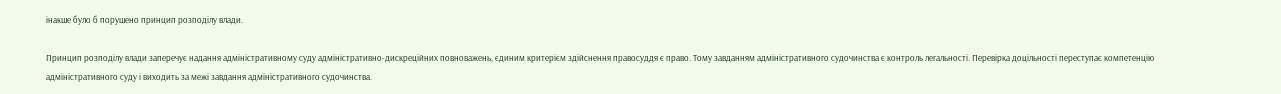інакше було б порушено принцип розподілу влади.

Принцип розподілу влади заперечує надання адміністративному суду адміністративно-дискреційних повноважень, єдиним критерієм здійснення правосуддя є право. Тому завданням адміністративного судочинства є контроль легальності. Перевірка доцільності переступає компетенцію адміністративного суду і виходить за межі завдання адміністративного судочинства.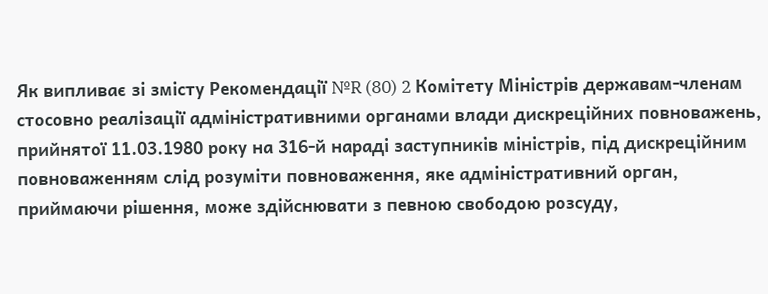Як випливає зі змісту Рекомендації №R (80) 2 Комітету Міністрів державам-членам стосовно реалізації адміністративними органами влади дискреційних повноважень, прийнятої 11.03.1980 року на 316-й нараді заступників міністрів, під дискреційним повноваженням слід розуміти повноваження, яке адміністративний орган, приймаючи рішення, може здійснювати з певною свободою розсуду,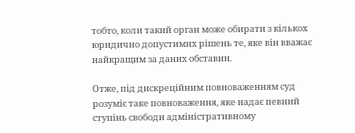тобто, коли такий орган може обирати з кількох юридично допустимих рішень те, яке він вважає найкращим за даних обставин.

Отже, під дискреційним повноваженням суд розуміє таке повноваження, яке надає певний ступінь свободи адміністративному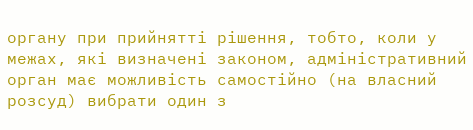органу при прийнятті рішення, тобто, коли у межах, які визначені законом, адміністративний орган має можливість самостійно (на власний розсуд) вибрати один з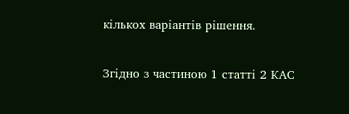кількох варіантів рішення.

Згідно з частиною 1 статті 2 КАС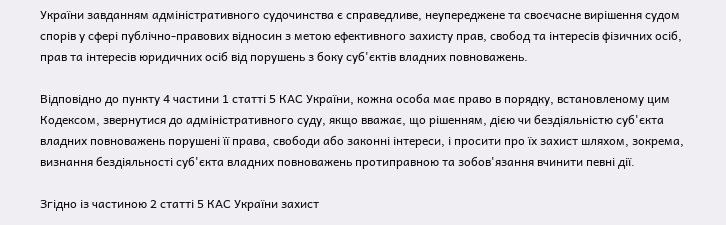України завданням адміністративного судочинства є справедливе, неупереджене та своєчасне вирішення судом спорів у сфері публічно-правових відносин з метою ефективного захисту прав, свобод та інтересів фізичних осіб, прав та інтересів юридичних осіб від порушень з боку суб'єктів владних повноважень.

Відповідно до пункту 4 частини 1 статті 5 КАС України, кожна особа має право в порядку, встановленому цим Кодексом, звернутися до адміністративного суду, якщо вважає, що рішенням, дією чи бездіяльністю суб'єкта владних повноважень порушені її права, свободи або законні інтереси, і просити про їх захист шляхом, зокрема, визнання бездіяльності суб'єкта владних повноважень протиправною та зобов'язання вчинити певні дії.

Згідно із частиною 2 статті 5 КАС України захист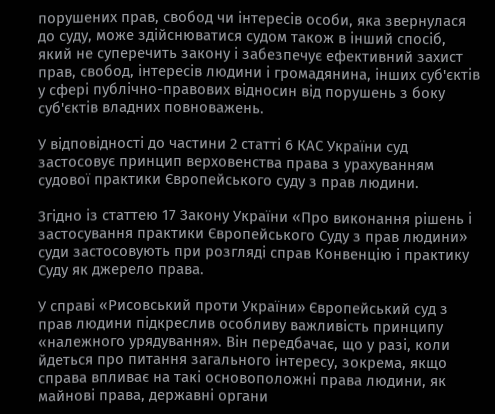порушених прав, свобод чи інтересів особи, яка звернулася до суду, може здійснюватися судом також в інший спосіб, який не суперечить закону і забезпечує ефективний захист прав, свобод, інтересів людини і громадянина, інших суб'єктів у сфері публічно-правових відносин від порушень з боку суб'єктів владних повноважень.

У відповідності до частини 2 статті 6 КАС України суд застосовує принцип верховенства права з урахуванням судової практики Європейського суду з прав людини.

Згідно із статтею 17 Закону України «Про виконання рішень і застосування практики Європейського Суду з прав людини» суди застосовують при розгляді справ Конвенцію і практику Суду як джерело права.

У справі «Рисовський проти України» Європейський суд з прав людини підкреслив особливу важливість принципу «належного урядування». Він передбачає, що у разі, коли йдеться про питання загального інтересу, зокрема, якщо справа впливає на такі основоположні права людини, як майнові права, державні органи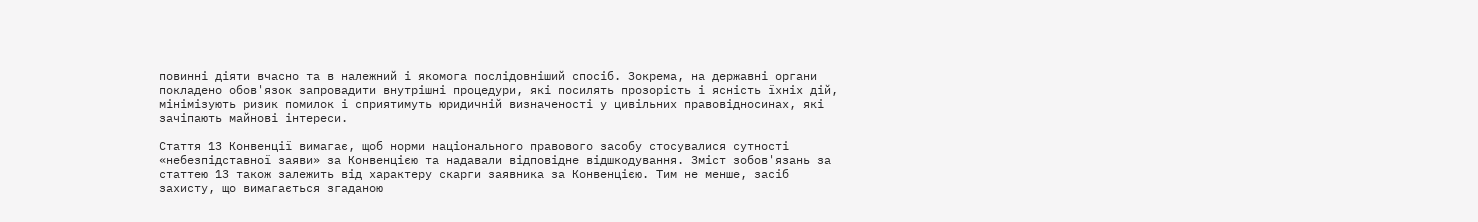повинні діяти вчасно та в належний і якомога послідовніший спосіб. Зокрема, на державні органи покладено обов'язок запровадити внутрішні процедури, які посилять прозорість і ясність їхніх дій, мінімізують ризик помилок і сприятимуть юридичній визначеності у цивільних правовідносинах, які зачіпають майнові інтереси.

Стаття 13 Конвенції вимагає, щоб норми національного правового засобу стосувалися сутності «небезпідставної заяви» за Конвенцією та надавали відповідне відшкодування. Зміст зобов'язань за статтею 13 також залежить від характеру скарги заявника за Конвенцією. Тим не менше, засіб захисту, що вимагається згаданою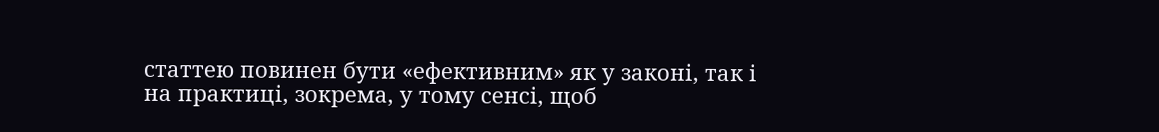статтею повинен бути «ефективним» як у законі, так і на практиці, зокрема, у тому сенсі, щоб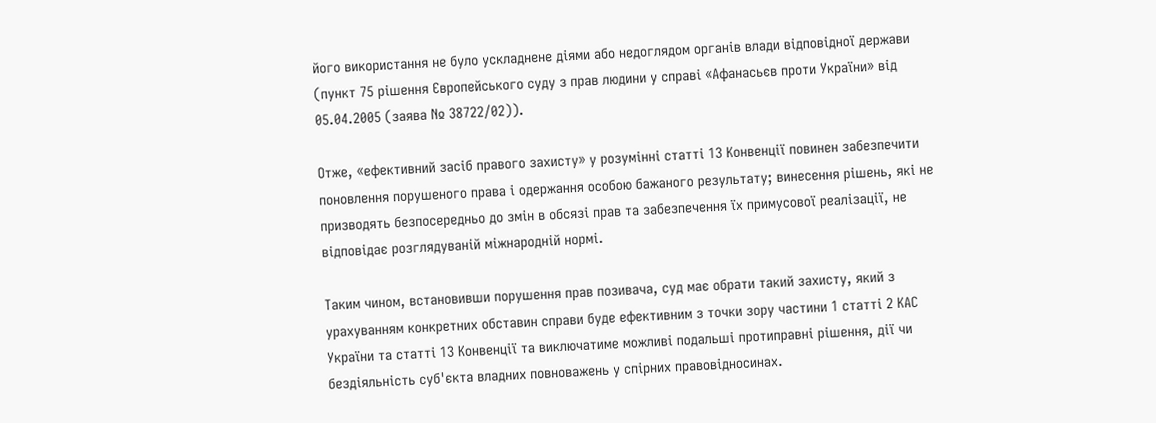його використання не було ускладнене діями або недоглядом органів влади відповідної держави (пункт 75 рішення Європейського суду з прав людини у справі «Афанасьєв проти України» від 05.04.2005 (заява № 38722/02)).

Отже, «ефективний засіб правого захисту» у розумінні статті 13 Конвенції повинен забезпечити поновлення порушеного права і одержання особою бажаного результату; винесення рішень, які не призводять безпосередньо до змін в обсязі прав та забезпечення їх примусової реалізації, не відповідає розглядуваній міжнародній нормі.

Таким чином, встановивши порушення прав позивача, суд має обрати такий захисту, який з урахуванням конкретних обставин справи буде ефективним з точки зору частини 1 статті 2 КАС України та статті 13 Конвенції та виключатиме можливі подальші протиправні рішення, дії чи бездіяльність суб'єкта владних повноважень у спірних правовідносинах.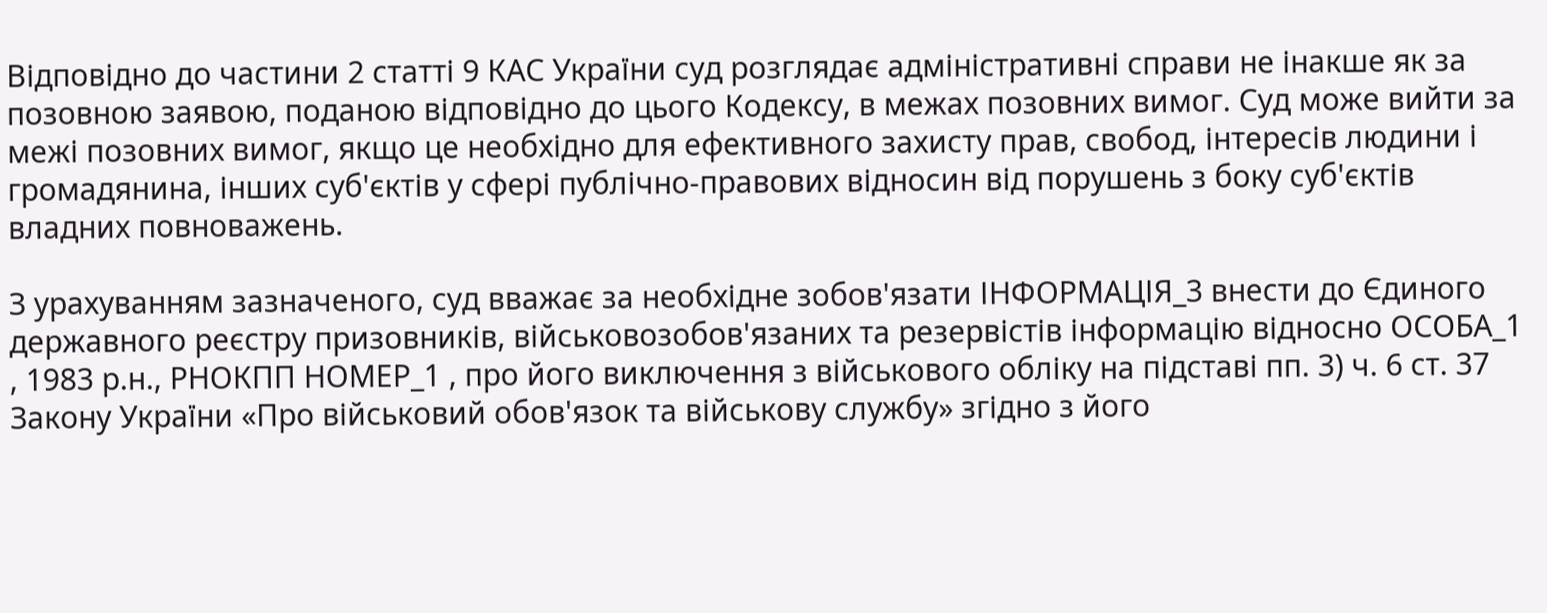Відповідно до частини 2 статті 9 КАС України суд розглядає адміністративні справи не інакше як за позовною заявою, поданою відповідно до цього Кодексу, в межах позовних вимог. Суд може вийти за межі позовних вимог, якщо це необхідно для ефективного захисту прав, свобод, інтересів людини і громадянина, інших суб'єктів у сфері публічно-правових відносин від порушень з боку суб'єктів владних повноважень.

З урахуванням зазначеного, суд вважає за необхідне зобов'язати ІНФОРМАЦІЯ_3 внести до Єдиного державного реєстру призовників, військовозобов'язаних та резервістів інформацію відносно ОСОБА_1 , 1983 р.н., РНОКПП НОМЕР_1 , про його виключення з військового обліку на підставі пп. 3) ч. 6 ст. 37 Закону України «Про військовий обов'язок та військову службу» згідно з його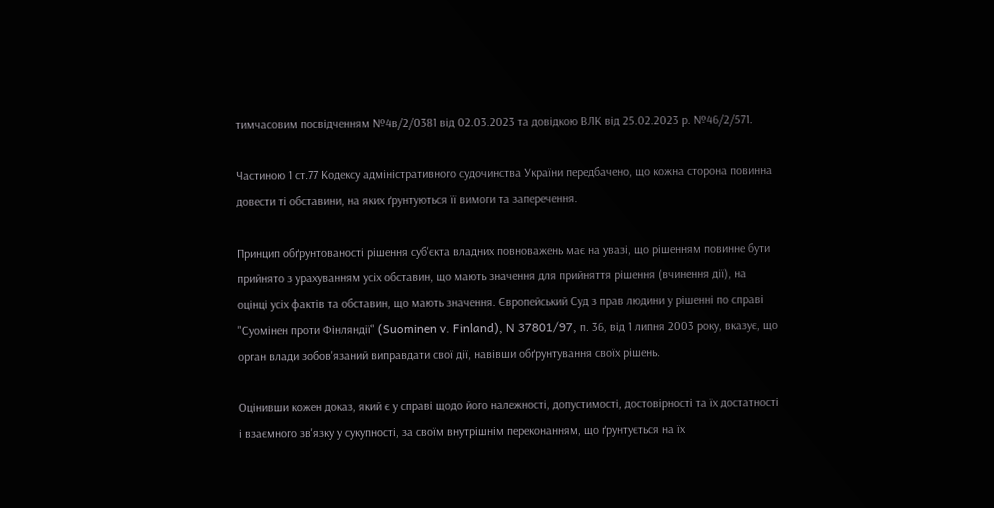тимчасовим посвідченням №4в/2/0381 від 02.03.2023 та довідкою ВЛК від 25.02.2023 р. №46/2/571.

Частиною 1 ст.77 Кодексу адміністративного судочинства України передбачено, що кожна сторона повинна довести ті обставини, на яких ґрунтуються її вимоги та заперечення.

Принцип обґрунтованості рішення суб'єкта владних повноважень має на увазі, що рішенням повинне бути прийнято з урахуванням усіх обставин, що мають значення для прийняття рішення (вчинення дії), на оцінці усіх фактів та обставин, що мають значення. Європейський Суд з прав людини у рішенні по справі "Суомінен проти Фінляндії" (Suominen v. Finland), N 37801/97, п. 36, від 1 липня 2003 року, вказує, що орган влади зобов'язаний виправдати свої дії, навівши обґрунтування своїх рішень.

Оцінивши кожен доказ, який є у справі щодо його належності, допустимості, достовірності та їх достатності і взаємного зв'язку у сукупності, за своїм внутрішнім переконанням, що ґрунтується на їх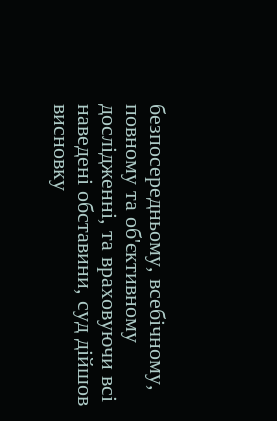безпосередньому, всебічному, повному та об'єктивному дослідженні, та враховуючи всі наведені обставини, суд дійшов висновку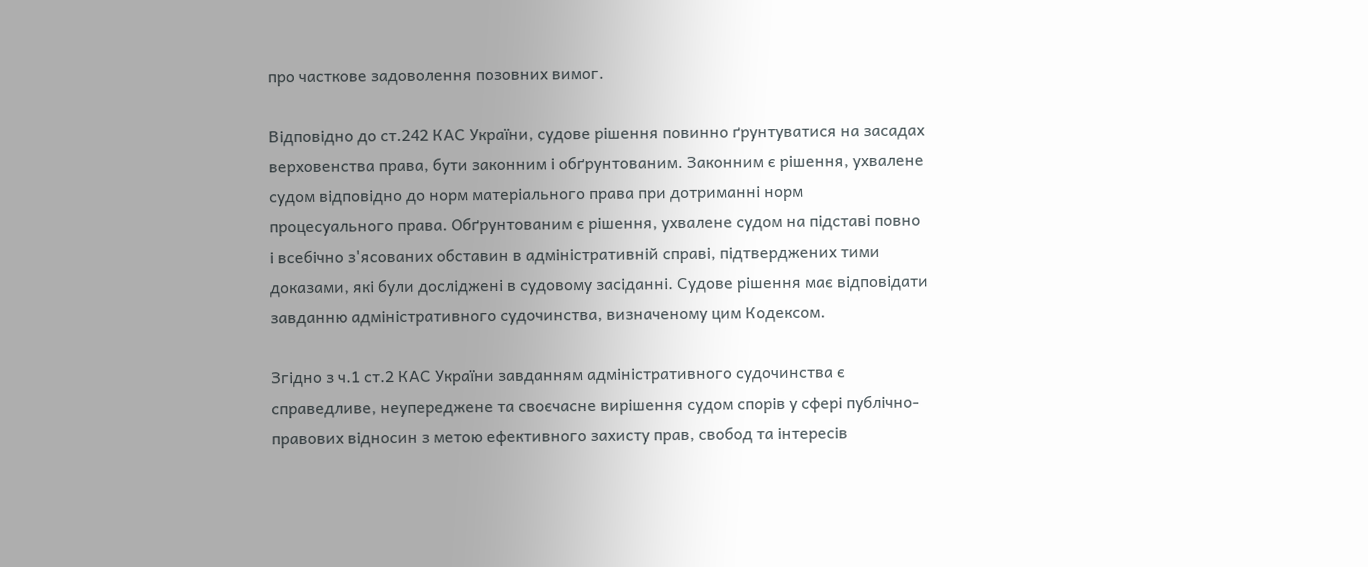про часткове задоволення позовних вимог.

Відповідно до ст.242 КАС України, судове рішення повинно ґрунтуватися на засадах верховенства права, бути законним і обґрунтованим. Законним є рішення, ухвалене судом відповідно до норм матеріального права при дотриманні норм процесуального права. Обґрунтованим є рішення, ухвалене судом на підставі повно і всебічно з'ясованих обставин в адміністративній справі, підтверджених тими доказами, які були досліджені в судовому засіданні. Судове рішення має відповідати завданню адміністративного судочинства, визначеному цим Кодексом.

Згідно з ч.1 ст.2 КАС України завданням адміністративного судочинства є справедливе, неупереджене та своєчасне вирішення судом спорів у сфері публічно-правових відносин з метою ефективного захисту прав, свобод та інтересів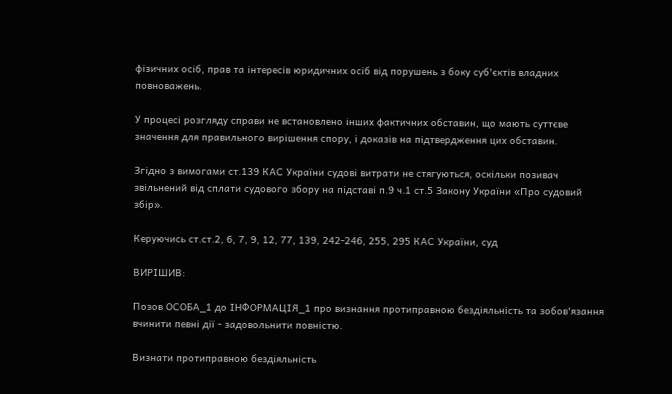фізичних осіб, прав та інтересів юридичних осіб від порушень з боку суб'єктів владних повноважень.

У процесі розгляду справи не встановлено інших фактичних обставин, що мають суттєве значення для правильного вирішення спору, і доказів на підтвердження цих обставин.

Згідно з вимогами ст.139 КАС України судові витрати не стягуються, оскільки позивач звільнений від сплати судового збору на підставі п.9 ч.1 ст.5 Закону України «Про судовий збір».

Керуючись ст.ст.2, 6, 7, 9, 12, 77, 139, 242-246, 255, 295 КАС України, суд

ВИРІШИВ:

Позов ОСОБА_1 до ІНФОРМАЦІЯ_1 про визнання протиправною бездіяльність та зобов'язання вчинити певні дії - задовольнити повністю.

Визнати протиправною бездіяльність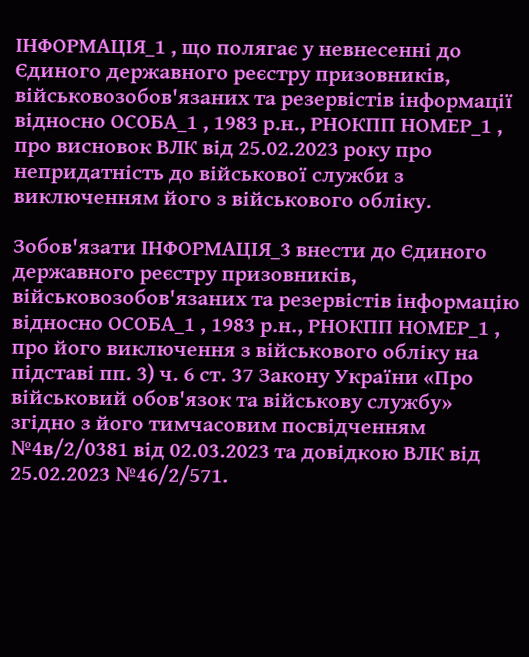ІНФОРМАЦІЯ_1 , що полягає у невнесенні до Єдиного державного реєстру призовників, військовозобов'язаних та резервістів інформації відносно ОСОБА_1 , 1983 р.н., РНОКПП НОМЕР_1 , про висновок ВЛК від 25.02.2023 року про непридатність до військової служби з виключенням його з військового обліку.

Зобов'язати ІНФОРМАЦІЯ_3 внести до Єдиного державного реєстру призовників, військовозобов'язаних та резервістів інформацію відносно ОСОБА_1 , 1983 р.н., РНОКПП НОМЕР_1 , про його виключення з військового обліку на підставі пп. 3) ч. 6 ст. 37 Закону України «Про військовий обов'язок та військову службу» згідно з його тимчасовим посвідченням №4в/2/0381 від 02.03.2023 та довідкою ВЛК від 25.02.2023 №46/2/571.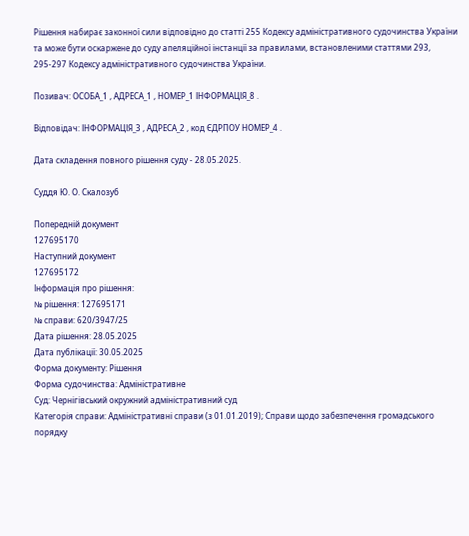Рішення набирає законної сили відповідно до статті 255 Кодексу адміністративного судочинства України та може бути оскаржене до суду апеляційної інстанції за правилами, встановленими статтями 293, 295-297 Кодексу адміністративного судочинства України.

Позивач: ОСОБА_1 , АДРЕСА_1 , НОМЕР_1 ІНФОРМАЦІЯ_8 .

Відповідач: ІНФОРМАЦІЯ_3 , АДРЕСА_2 , код ЄДРПОУ НОМЕР_4 .

Дата складення повного рішення суду - 28.05.2025.

Суддя Ю. О. Скалозуб

Попередній документ
127695170
Наступний документ
127695172
Інформація про рішення:
№ рішення: 127695171
№ справи: 620/3947/25
Дата рішення: 28.05.2025
Дата публікації: 30.05.2025
Форма документу: Рішення
Форма судочинства: Адміністративне
Суд: Чернігівський окружний адміністративний суд
Категорія справи: Адміністративні справи (з 01.01.2019); Справи щодо забезпечення громадського порядку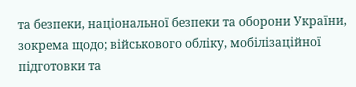та безпеки, національної безпеки та оборони України, зокрема щодо; військового обліку, мобілізаційної підготовки та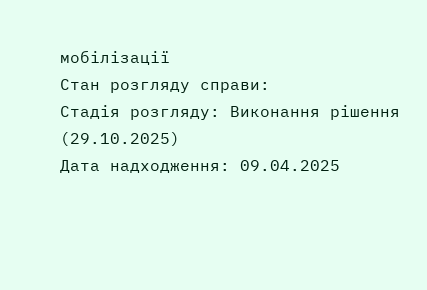мобілізації
Стан розгляду справи:
Стадія розгляду: Виконання рішення (29.10.2025)
Дата надходження: 09.04.2025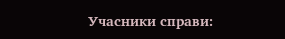Учасники справи: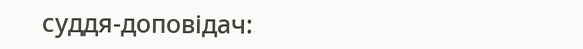суддя-доповідач: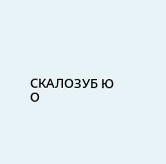СКАЛОЗУБ Ю О